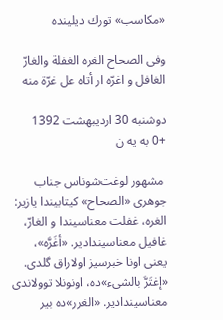«مكاسب» تورك دیلینده

وفی الصحاح الغره الغفلة والغارّ الغافل و اغرّه ار أتاه عل غرّة منه

دوشنبه 30 اردیبهشت 1392
+0 به یه ن

 مشهور لوغت‌شوناس جناب جوهری «الصحاح» كیتابیندا یازیر: الغره، غفلت معناسیندا و الغارّ، غافیل معناسیندادیر. «أغَرَّه»، یعنی اونا خبرسیز اولاراق گلدی. «إغتَرَّ بالشیء»ده، اونونلا توولاندی معناسیندادیر. «الغرر»ده بیر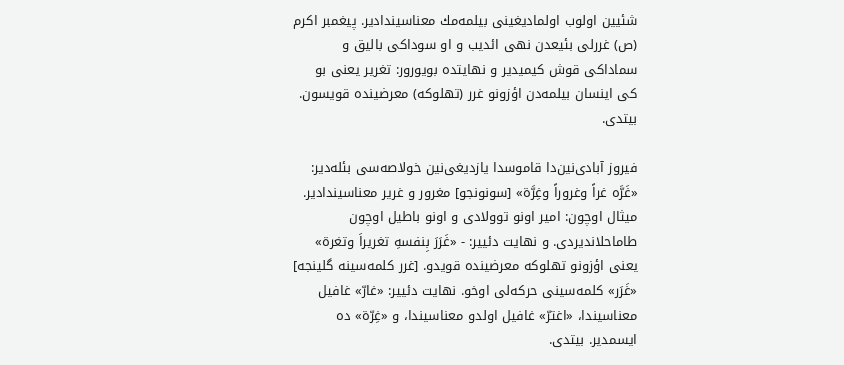شئیین اولوب اولمادیغینی بیلمه‌مك معناسیندادیر. پیغمبر اكرم (ص) غررلی بئیعدن نهی ائدیب و او سوداكی بالیق و سماداكی قوش كیمیدیر و نهایتده بویورور: تغریر یعنی بو كی اینسان بیلمه‌دن اؤزونو غرر (تهلوكه) معرضینده قویسون. بیتدی.

فیروز آبادی‌نین‌دا قاموسدا یازدیغی‌نین خولاصه‌سی بئله‌دیر: «غَرَّه غراً وغروراً وغِرَّة» [سونونجو] مغرور و غریر معناسیندادیر. میثال اوچون: امیر اونو توولادی و اونو باطیل اوچون طاماحلاندیردی. و نهایت دئییر: - «غَرَرَ بِنفسهِ تغریراَ وتغرة» یعنی اؤزونو تهلوكه معرضینده قویدو. [غرر كلمه‌سینه گلینجه] «غَرَر» كلمه‌سینی حركه‌لی اوخو. نهایت دئییر: «غارّ» غافیل معناسیندا، «اغترّ» غافیل اولدو معناسیندا، و «غِرّة» ده ایسمدیر. بیتدی.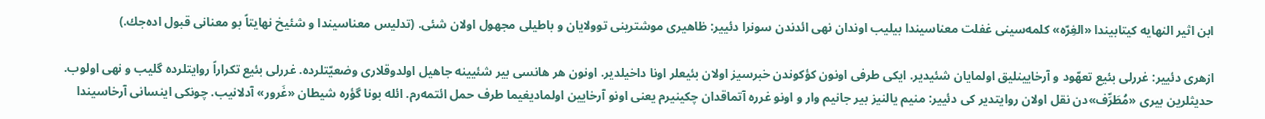ابن اثیر النهایه كیتابیندا «الغِرّه» كلمه‌سینی غفلت معناسیندا بیلیب اوندان نهی ائدندن سونرا دئییر: ظاهیری موشترینی توولایان و باطیلی مجهول اولان شئی. (تدلیس معناسیندا و شئیخ نهایتاً بو معنانی قبول اده‌جك.)

ازهری دئییر: غررلی بئیع تعهّود و آرخایینلیق اولمایان شئیدیر. ایكی طرفی اونون كؤكوندن خبرسیز اولان بئیعلر اونا داخیلدیر. اونون هر هانسی بیر شئیینه جاهیل اولدوقلاری وضعیّتلرده. غررلی بئیع تكراراً روایتلرده گلیب و نهی اولوب. حدیثلرین بیری «مُطَرِّف»دن نقل اولان روایتدیر كی دئییر: منیم یالنیز بیر جانیم وار و اونو غرره آتماقدان چكینیرم یعنی اونو آرخایین اولمادیغیما طرف حمل ائتمه‌رم. ائله بونا گؤره شیطان «غَرور» آدلانیب. چونكی اینسانی آرخاسیندا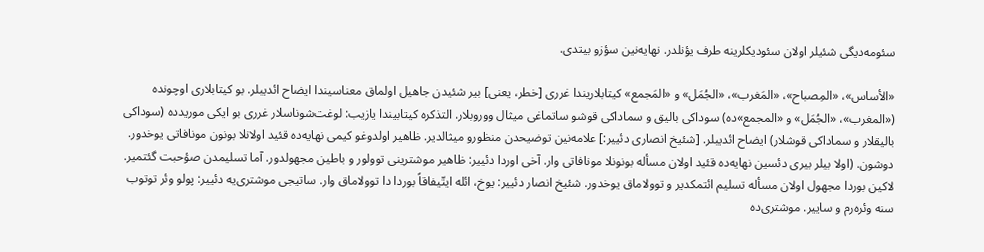سئومه‌دیگی شئیلر اولان سئودیكلرینه طرف یؤنلدر. نهایه‌نین سؤزو بیتدی.

«الأساس»، «المِصباح»، «المَغرب»، «الجُمَل» و «المَجمع» كیتابلاریندا غرری [خطر، یعنی] بیر شئیدن جاهیل اولماق معناسیندا ایضاح ائدیبلر. بو كیتابلاری اوچونده («المغرب»، «الجُمَل» و «المجمع»ده) سوداكی بالیق و سماداكی قوشو ساتماغی میثال ووروبلار. التذكره كیتابیندا یازیب: لوغت‌شوناسلار غرری بو ایكی موریدده (سوداكی بالیقلار و سماداكی قوشلار) ایضاح ائدیبلر. [شئیخ انصاری دئییر:] علامه‌نین توضیحدن منظورو میثالدیر. ظاهیر اولدوغو كیمی نهایه‌ده قئید اولانلا بونون مونافاتی یوخدور. دوشون. (اولا بیلر بیری دئسین نهایه‌ده قئید اولان مسأله بونونلا مونافاتی وار. آخی اوردا دئییر: ظاهیر موشترینی توولور و باطین مجهولدور. آما تسلیمدن صؤحبت گئتمیر. لاكین بوردا مجهول اولان مسأله تسلیم ائتمكدیر و توولاماق یوخدور. شئیخ انصار دئییر: یوخ، ائله ایتّیفاقاً بوردا دا توولاماق وار. ساتیجی موشتری‌یه دئییر: پولو وئر توتوب سنه وئره‌رم و ساییر. موشتری‌ده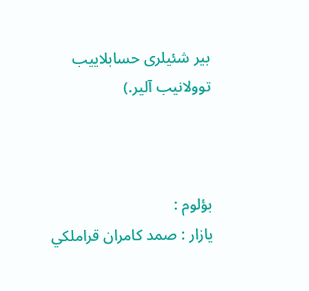بیر شئیلری حسابلاییب توولانیب آلیر.)



بؤلوم :
یازار : صمد كامران قراملكي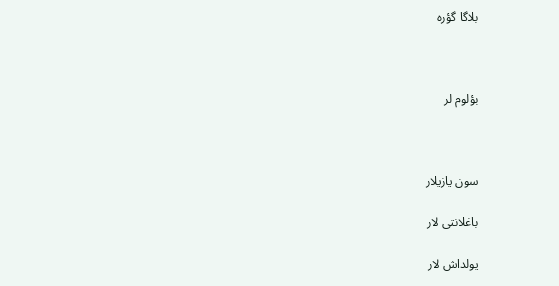بلاگا گؤره



بؤلوم لر



سون یازیلار

باغلانتی لار

یولداش لار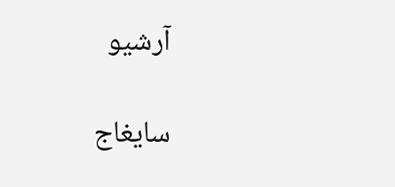آرشیو

سایغاج